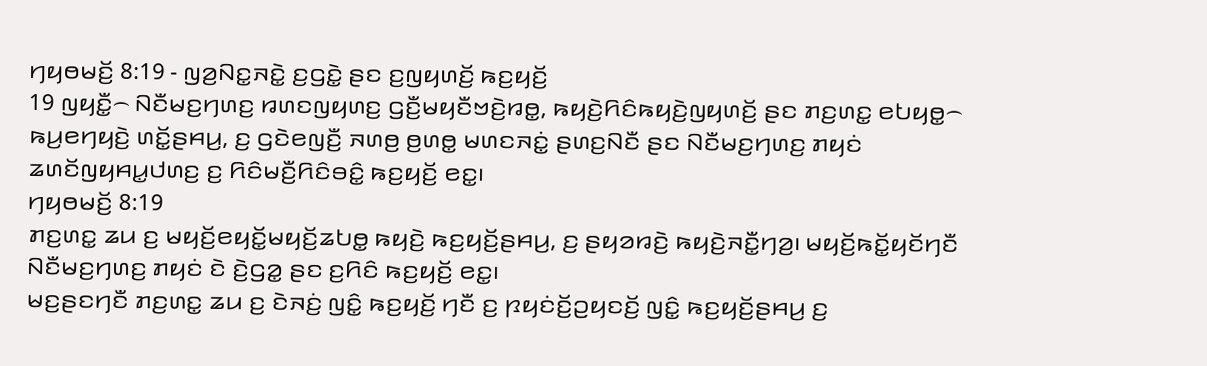ꤚꤟꤥꤗꤢꤩ꤬ 8:19 - ꤜꤤ꤬ꤡꤢ꤭ꤏꤢꤧ꤭ ꤢ꤬ꤞꤢꤧ꤭ ꤔꤢ ꤢ꤬ꤜꤟꤛꤢꤩ꤬ ꤒꤢ꤬ꤟꤢꤩ꤬
19 ꤜꤟꤢꤪ꤭꤮ ꤡꤢꤪꤗꤢ꤬ꤚꤛꤢ꤬ ꤙꤛꤢꤜꤟꤛꤢ꤬ ꤞꤢꤪ꤬ꤗꤟꤢꤪꤠꤢꤧ꤬ꤙꤥ꤭, ꤒꤟꤢꤧ꤬ꤖꤢꤨꤒꤟꤢꤧ꤬ꤜꤟꤛꤢꤩ꤬ ꤔꤢ ꤊꤢ꤬ꤛꤢ꤭ ꤕꤝꤟꤥ꤭꤮ ꤒꤣ꤬ꤕꤚꤟꤢꤧ꤬ ꤛꤢꤩ꤭ꤔꤌꤣ꤬, ꤢ꤬ ꤞꤢꤧꤕꤜꤢꤪ꤬ ꤏꤛꤥ꤬ ꤥ꤬ꤛꤥ꤭ ꤗꤛꤢꤏꤢꤦ꤭ ꤔꤛꤢ꤬ꤡꤢꤪ ꤔꤢ ꤡꤢꤪꤗꤢ꤬ꤚꤛꤢ꤬ ꤊꤟꤢꤦ ꤘꤛꤢꤩꤜꤟꤌꤣ꤭ꤓꤛꤢ꤬ ꤢ꤬ ꤖꤢꤨꤗꤢꤪ꤬ꤖꤢꤨꤋꤢꤨ꤭ ꤒꤢ꤬ꤟꤢꤩ꤬ ꤕꤢ꤭꤯
ꤚꤟꤥꤗꤢꤩ꤬ 8:19
ꤊꤢ꤬ꤛꤢ꤭ ꤘꤣ ꤢ꤬ ꤗꤟꤢꤩ꤬ꤕꤟꤢꤩ꤭ꤗꤟꤢꤩ꤬ꤘꤝꤥ꤭ ꤒꤟꤢꤧ꤬ ꤒꤢ꤬ꤟꤢꤩ꤬ꤔꤌꤣ꤬, ꤢ꤬ ꤔꤟꤤꤙꤢꤧ꤬ ꤒꤟꤢꤧ꤬ꤏꤢꤪ꤭ꤚꤤ꤬꤯ ꤗꤟꤢꤩ꤬ꤒꤢꤩ꤭ꤟꤢꤩꤚꤢꤪ ꤡꤢꤪꤗꤢ꤬ꤚꤛꤢ꤬ ꤊꤟꤢꤦ ꤢꤧ ꤢꤧ꤬ꤞꤤ꤭ ꤔꤢ ꤢ꤬ꤖꤢꤨ ꤒꤢ꤬ꤟꤢꤩ꤬ ꤕꤢ꤭꤯
ꤗꤢ꤬ꤔꤢꤚꤢꤪ ꤊꤢ꤬ꤛꤢ꤭ ꤘꤣ ꤢ꤬ ꤢꤧꤏꤢꤦ꤬ ꤜꤢꤨ꤭ ꤒꤢ꤬ꤟꤢꤩ꤬ ꤚꤢꤪ ꤢ꤬ ꤐꤟꤢꤦꤢꤩ꤬ꤑꤟꤢꤢꤩ꤬ ꤜꤢꤨ꤭ ꤒꤢ꤬ꤟꤢꤩ꤬ꤔꤌꤣ꤬ ꤢ꤬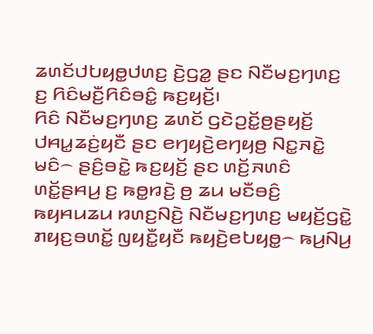ꤘꤛꤢꤩꤓꤝꤟꤥ꤭ꤓꤛꤢ꤬ ꤢꤧ꤬ꤞꤤ꤭ ꤔꤢ ꤡꤢꤪꤗꤢ꤬ꤚꤛꤢ꤬ ꤢ꤬ ꤖꤢꤨꤗꤢꤪ꤬ꤖꤢꤨꤋꤢꤨ꤭ ꤒꤢ꤬ꤟꤢꤩ꤬꤯
ꤖꤢꤨ ꤡꤢꤪꤗꤢ꤬ꤚꤛꤢ꤬ ꤘꤛꤢꤩ ꤞꤢꤧꤑꤢꤩ꤭ꤥ꤬ꤔꤟꤢꤩ꤬ ꤓꤌꤣ꤭ꤘꤢꤦ꤬ꤟꤢꤪ ꤔꤢ ꤕꤚꤟꤢꤧ꤬ꤕꤚꤟꤥ꤬ ꤡꤢ꤭ꤏꤢꤧ꤭ ꤗꤢꤨ꤮ ꤔꤢꤨ꤬ꤋꤢꤧ꤭ ꤒꤢ꤬ꤟꤢꤩ꤬ ꤔꤢ ꤛꤢꤩ꤬ꤏꤛꤢꤨ ꤛꤢꤩ꤭ꤔꤌꤣ꤬ ꤢ꤬ ꤒꤥ꤭ꤙꤢꤧ꤬ ꤥ꤬ ꤘꤣ ꤗꤢꤪꤋꤢꤨ꤬ ꤒꤟꤌꤣꤘꤣ ꤙꤛꤢ꤬ꤡꤢꤧ꤬ ꤡꤢꤪꤗꤢ꤬ꤚꤛꤢ꤬ ꤗꤟꤢꤩ꤬ꤞꤢꤧ꤭ ꤊꤟꤢ꤬ꤋꤛꤢꤩ꤭ ꤜꤟꤢꤪ꤭ꤟꤢꤪ ꤒꤟꤢꤧ꤬ꤕꤝꤟꤥ꤭꤮ ꤒꤣ꤬ꤡꤣ꤬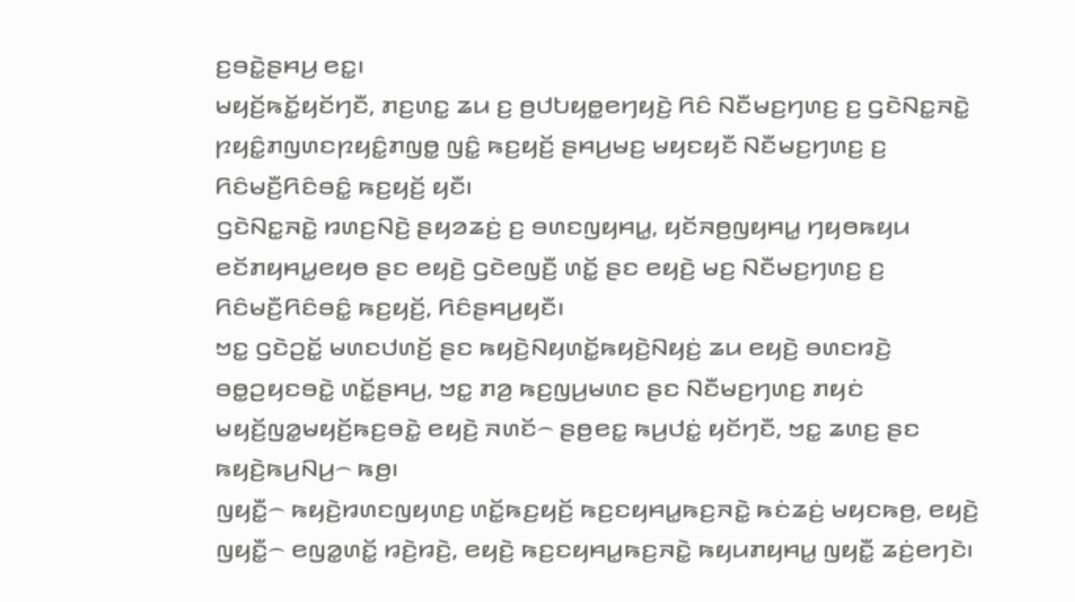ꤢ꤬ꤋꤢꤧ꤭ꤔꤌꤣ꤬ ꤕꤢ꤭꤯
ꤗꤟꤢꤩ꤬ꤒꤢꤩ꤭ꤟꤢꤩꤚꤢꤪ, ꤊꤢ꤬ꤛꤢ꤭ ꤘꤣ ꤢ꤬ ꤥ꤬ꤓꤝꤟꤥ꤭ꤕꤚꤟꤢꤧ꤬ ꤖꤢꤨ ꤡꤢꤪꤗꤢ꤬ꤚꤛꤢ꤬ ꤢ꤬ ꤞꤢꤧꤡꤢ꤭ꤏꤢꤧ꤭ ꤐꤟꤢꤨ꤭ꤊꤜꤛꤢꤐꤟꤢꤨ꤭ꤊꤜꤥ꤭ ꤜꤢꤨ꤭ ꤒꤢ꤬ꤟꤢꤩ꤬ ꤔꤌꤣ꤬ꤗꤢ꤬ ꤗꤟꤢꤟꤢꤪ ꤡꤢꤪꤗꤢ꤬ꤚꤛꤢ꤬ ꤢ꤬ ꤖꤢꤨꤗꤢꤪ꤬ꤖꤢꤨꤋꤢꤨ꤭ ꤒꤢ꤬ꤟꤢꤩ꤬ ꤟꤢꤪ꤯
ꤞꤢꤧꤡꤢ꤭ꤏꤢꤧ꤭ ꤙꤛꤢ꤬ꤡꤢꤧ꤬ ꤔꤟꤤꤘꤢꤦ꤬ ꤢ꤬ ꤋꤛꤢꤜꤟꤌꤣ꤭, ꤟꤢꤩꤏꤥ꤬ꤜꤟꤌꤣ꤭ ꤚꤟꤥꤒꤟꤣ ꤕꤢꤩꤊꤟꤌꤣ꤭ꤕꤟꤥ ꤔꤢ ꤕꤟꤢꤧ꤬ ꤞꤢꤧꤕꤜꤢꤪ꤬ ꤛꤢꤩ꤭ ꤔꤢ ꤕꤟꤢꤧ꤬ ꤗꤢ꤬ ꤡꤢꤪꤗꤢ꤬ꤚꤛꤢ꤬ ꤢ꤬ ꤖꤢꤨꤗꤢꤪ꤬ꤖꤢꤨꤋꤢꤨ꤭ ꤒꤢ꤬ꤟꤢꤩ꤬, ꤖꤢꤨꤔꤌꤣ꤬ꤟꤢꤪ꤯
ꤠꤢ꤭ ꤞꤢꤧꤑꤢꤩ꤭ ꤗꤛꤢꤓꤛꤢꤩ꤬ ꤔꤢ ꤒꤟꤢꤧ꤬ꤡꤟꤛꤢꤩ꤭ꤒꤟꤢꤧ꤬ꤡꤟꤢꤦ꤬ ꤘꤣ ꤕꤟꤢꤧ꤬ ꤋꤛꤢꤙꤢꤧ꤬ ꤋꤥ꤭ꤑꤟꤢꤋꤢꤧ꤭ ꤛꤢꤩ꤭ꤔꤌꤣ꤬, ꤠꤢ꤭ ꤊꤤ꤬ ꤒꤢ꤬ꤜꤣ꤬ꤗꤛꤢ ꤔꤢ ꤡꤢꤪꤗꤢ꤬ꤚꤛꤢ꤬ ꤊꤟꤢꤦ ꤗꤟꤢꤩ꤬ꤜꤤ꤭ꤗꤟꤢꤩ꤬ꤒꤢ꤬ꤋꤢꤧ꤭ ꤕꤟꤢꤧ꤬ ꤏꤛꤢꤩ꤮ ꤔꤥ꤬ꤕꤢ꤭ ꤒꤣ꤬ꤓꤢꤦ꤭ ꤟꤢꤩꤚꤢꤪ, ꤠꤢ꤭ ꤘꤛꤢ꤬ ꤔꤢ ꤒꤟꤢꤧ꤬ꤒꤣ꤬ꤡꤣ꤬꤮ ꤒꤥ꤬꤯
ꤜꤟꤢꤪ꤭꤮ ꤒꤟꤢꤧ꤬ꤙꤛꤢꤜꤟꤛꤢ꤬ ꤛꤢꤩ꤭ꤒꤢ꤬ꤟꤢꤩ꤬ ꤒꤢ꤬ꤢꤟꤌꤣ꤭ꤒꤢ꤬ꤏꤢꤧ꤭ ꤒꤢꤦꤘꤢꤦ꤬ ꤗꤟꤢꤒꤥ꤬, ꤕꤟꤢꤧ꤬ ꤜꤟꤢꤪ꤭꤮ ꤕꤜꤤ꤭ꤛꤢꤩ꤭ ꤙꤢꤧ꤬ꤙꤢꤧ꤬, ꤕꤟꤢꤧ꤬ ꤒꤢ꤬ꤢꤟꤌꤣ꤭ꤒꤢ꤬ꤏꤢꤧ꤭ ꤒꤟꤣꤊꤟꤌꤣ꤭ ꤜꤟꤢꤪ꤭ ꤘꤢꤦ꤬ꤕꤚꤢꤧ꤯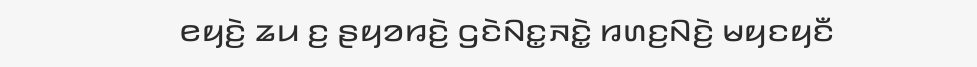ꤕꤟꤢꤧ꤬ ꤘꤣ ꤢ꤬ ꤔꤟꤤꤙꤢꤧ꤬ ꤞꤢꤧꤡꤢ꤭ꤏꤢꤧ꤭ ꤙꤛꤢ꤬ꤡꤢꤧ꤬ ꤗꤟꤢꤟꤢꤪ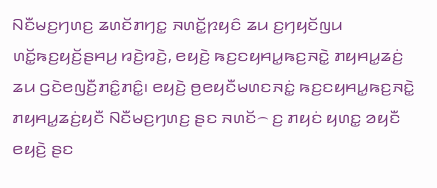ꤡꤢꤪꤗꤢ꤬ꤚꤛꤢ꤬ ꤘꤛꤢꤩꤊꤚꤢ꤭ ꤏꤛꤢꤩ꤭ꤐꤟꤢꤨ ꤘꤣ ꤢ꤬ꤚꤟꤢꤩꤜꤣ ꤛꤢꤩ꤭ꤒꤢ꤬ꤟꤢꤩ꤬ꤔꤌꤣ꤬ ꤙꤢꤧ꤬ꤙꤢꤧ꤬, ꤕꤟꤢꤧ꤬ ꤒꤢ꤬ꤢꤟꤌꤣ꤭ꤒꤢ꤬ꤏꤢꤧ꤭ ꤊꤟꤌꤣ꤭ꤘꤢꤦ꤬ ꤘꤣ ꤞꤢꤧꤕꤜꤢꤪ꤬ꤊꤢꤨ꤭ꤊꤢꤨ꤭꤯ ꤕꤟꤢꤧ꤬ ꤥ꤬ꤕꤟꤢꤪꤗꤛꤢꤏꤢꤦ꤭ ꤒꤢ꤬ꤢꤟꤌꤣ꤭ꤒꤢ꤬ꤏꤢꤧ꤭ ꤊꤟꤌꤣ꤭ꤘꤢꤦ꤬ꤟꤢꤪ ꤡꤢꤪꤗꤢ꤬ꤚꤛꤢ꤬ ꤔꤢ ꤏꤛꤢꤩ꤮ ꤢ꤬ ꤊꤟꤢꤦ ꤟꤛꤢ꤭ ꤤꤟꤢꤪ ꤕꤟꤢꤧ꤬ ꤔꤢ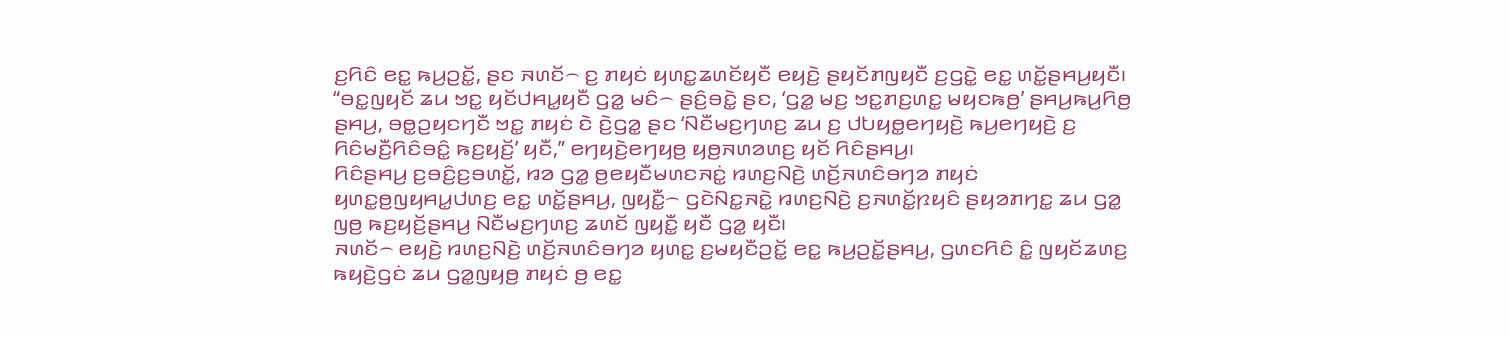ꤢ꤬ꤖꤢꤨ ꤕꤢ꤭ ꤒꤣ꤬ꤑꤢꤩ꤭, ꤔꤢ ꤏꤛꤢꤩ꤮ ꤢ꤬ ꤊꤟꤢꤦ ꤟꤛꤢ꤭ꤘꤛꤢꤩꤟꤢꤪ ꤕꤟꤢꤧ꤬ ꤔꤟꤢꤩꤊꤜꤟꤢꤪ ꤢ꤬ꤞꤢꤧ꤭ ꤕꤢ꤭ ꤛꤢꤩ꤭ꤔꤌꤣ꤬ꤟꤢꤪ꤯
“ꤋꤢ꤭ꤜꤟꤢꤩ ꤘꤣ ꤠꤢ꤭ ꤟꤢꤩꤓꤌꤣ꤭ꤟꤢꤪ ꤞꤤ꤭ ꤗꤢꤨ꤮ ꤔꤢꤨ꤬ꤋꤢꤧ꤭ ꤔꤢ, ‘ꤞꤤ꤭ ꤗꤢ꤬ ꤠꤢ꤭ꤊꤢ꤬ꤛꤢ꤭ ꤗꤟꤢꤒꤥ꤬’ ꤔꤌꤣ꤬ꤒꤣ꤬ꤖꤥ꤬ ꤔꤌꤣ꤬, ꤋꤥ꤭ꤑꤟꤢꤚꤢꤪ ꤠꤢ꤭ ꤊꤟꤢꤦ ꤢꤧ ꤢꤧ꤬ꤞꤤ꤭ ꤔꤢ ‘ꤡꤢꤪꤗꤢ꤬ꤚꤛꤢ꤬ ꤘꤣ ꤢ꤬ ꤓꤝꤟꤥ꤭ꤕꤚꤟꤢꤧ꤬ ꤒꤣ꤬ꤕꤚꤟꤢꤧ꤬ ꤢ꤬ ꤖꤢꤨꤗꤢꤪ꤬ꤖꤢꤨꤋꤢꤨ꤭ ꤒꤢ꤬ꤟꤢꤩ꤬’ ꤟꤢꤪ,” ꤕꤚꤟꤢꤧ꤬ꤕꤚꤟꤥ꤬ ꤟꤥ꤬ꤏꤛꤤꤛꤢ꤬ ꤟꤢꤩ ꤖꤢꤨꤔꤌꤣ꤬꤯
ꤖꤢꤨꤔꤌꤣ꤬ ꤢ꤬ꤋꤢꤨ꤬ꤢ꤬ꤋꤛꤢꤩ꤭, ꤙꤤ ꤞꤤ꤭ ꤥ꤬ꤕꤟꤢꤪꤗꤛꤢꤏꤢꤦ꤭ ꤙꤛꤢ꤬ꤡꤢꤧ꤬ ꤛꤢꤩ꤬ꤏꤛꤢꤨꤋꤚꤤ ꤊꤟꤢꤦ ꤟꤛꤢ꤭ꤥ꤬ꤜꤟꤌꤣ꤭ꤓꤛꤢ꤬ ꤕꤢ꤭ ꤛꤢꤩ꤭ꤔꤌꤣ꤬, ꤜꤟꤢꤪ꤭꤮ ꤞꤢꤧꤡꤢ꤭ꤏꤢꤧ꤭ ꤙꤛꤢ꤬ꤡꤢꤧ꤬ ꤢ꤬ꤏꤛꤢꤩ꤭ꤐꤟꤢꤨ ꤔꤟꤤꤊꤚꤢ꤭ ꤘꤣ ꤞꤤ꤭ ꤜꤥ꤬ ꤒꤢ꤬ꤟꤢꤩ꤬ꤔꤌꤣ꤬ ꤡꤢꤪꤗꤢ꤬ꤚꤛꤢ꤬ ꤘꤛꤢꤩ ꤜꤟꤢꤪ꤭ ꤟꤢꤪ ꤞꤤ꤭ ꤟꤢꤪ꤯
ꤏꤛꤢꤩ꤮ ꤕꤟꤢꤧ꤬ ꤙꤛꤢ꤬ꤡꤢꤧ꤬ ꤛꤢꤩ꤬ꤏꤛꤢꤨꤋꤚꤤ ꤟꤛꤢ꤭ ꤢ꤬ꤗꤟꤢꤪꤑꤢꤩ꤭ ꤕꤢ꤭ ꤒꤣ꤬ꤑꤢꤩ꤭ꤔꤌꤣ꤬, ꤞꤛꤢꤖꤢꤨ ꤢꤨ꤭ ꤜꤟꤢꤩꤘꤛꤢ꤬ ꤒꤟꤢꤧ꤬ꤞꤢꤦ ꤘꤣ ꤞꤤ꤭ꤜꤟꤥ꤬ ꤊꤟꤢꤦ ꤥ꤬ ꤕꤢ꤭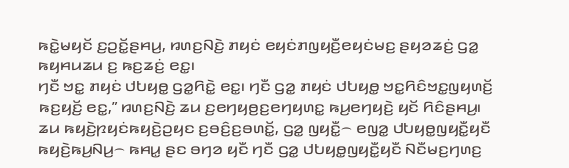ꤒꤢꤧ꤭ꤗꤟꤢꤩ ꤢ꤬ꤑꤢꤩ꤭ꤔꤌꤣ꤬, ꤙꤛꤢ꤬ꤡꤢꤧ꤬ ꤊꤟꤢꤦ ꤕꤟꤢꤦꤊꤜꤟꤢꤪ꤬ꤕꤟꤢꤦꤗꤢ꤬ ꤔꤟꤤꤘꤢꤦ꤬ ꤞꤤ꤭ ꤒꤟꤌꤣꤘꤣ ꤢ꤬ ꤒꤢ꤬ꤘꤢꤦ꤬ ꤕꤢ꤭꤯
ꤚꤢꤪ ꤠꤢ꤭ ꤊꤟꤢꤦ ꤓꤝꤟꤥ꤭ ꤞꤤ꤭ꤖꤢꤧ꤭ ꤕꤢ꤭꤯ ꤚꤢꤪ ꤞꤤ꤭ ꤊꤟꤢꤦ ꤓꤝꤟꤥ꤭ ꤠꤢ꤭ꤖꤢꤨꤠꤢ꤭ꤜꤟꤛꤢꤩ꤬ ꤒꤢ꤬ꤟꤢꤩ꤬ ꤕꤢ꤭,” ꤙꤛꤢ꤬ꤡꤢꤧ꤬ ꤘꤣ ꤢ꤬ꤕꤚꤟꤥ꤬ꤢ꤬ꤕꤚꤟꤛꤢ꤭ ꤒꤣ꤬ꤕꤚꤟꤢꤧ꤬ ꤟꤢꤩ ꤖꤢꤨꤔꤌꤣ꤬꤯
ꤘꤣ ꤒꤟꤢꤧ꤬ꤐꤟꤢꤦꤒꤟꤢꤧ꤬ꤑꤟꤢ ꤢ꤬ꤋꤢꤨ꤬ꤢ꤬ꤋꤛꤢꤩ꤭, ꤞꤤ꤭ ꤜꤟꤢꤪ꤭꤮ ꤕꤜꤤ꤭ ꤓꤝꤟꤥ꤭ꤜꤟꤢꤪ꤭ꤟꤢꤪ ꤒꤟꤢꤧ꤬ꤒꤣ꤬ꤡꤣ꤬꤮ ꤒꤌꤣ꤭ ꤔꤢ ꤋꤚꤤ ꤟꤢꤪ ꤚꤢꤪ ꤞꤤ꤭ ꤓꤝꤟꤥ꤭ꤜꤟꤢꤪ꤭ꤟꤢꤪ ꤡꤢꤪꤗꤢ꤬ꤚꤛꤢ꤬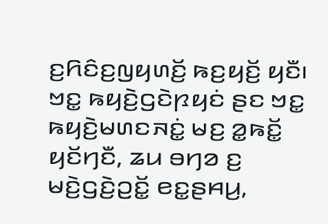ꤢ꤬ꤖꤢꤨꤢ꤬ꤜꤟꤛꤢꤩ꤬ ꤒꤢ꤬ꤟꤢꤩ꤬ ꤟꤢꤪ꤯
ꤠꤢ꤭ ꤒꤟꤢꤧ꤬ꤞꤢꤧꤐꤟꤢꤦ ꤔꤢ ꤠꤢ꤭ ꤒꤟꤢꤧ꤬ꤗꤛꤢꤏꤢꤦ꤭ ꤗꤢ꤬ ꤤ꤭ꤒꤢꤩ꤭ ꤟꤢꤩꤚꤢꤪ, ꤘꤣ ꤋꤚꤤ ꤢ꤬ ꤗꤢꤧ꤬ꤞꤢꤧ꤬ꤑꤢꤩ꤭ ꤕꤢ꤭ꤔꤌꤣ꤬,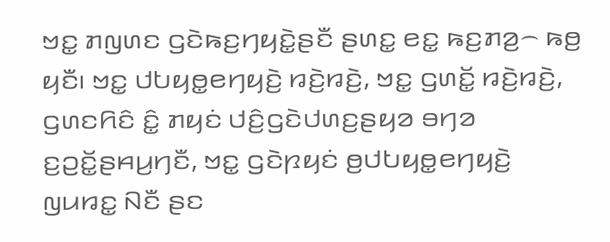ꤠꤢ꤭ ꤊꤜꤛꤢ ꤞꤢꤧꤒꤢ꤬ꤚꤟꤢꤧ꤭ꤔꤢꤪ ꤔꤛꤢ꤭ ꤕꤢ꤭ ꤒꤢ꤬ꤊꤤ꤬꤮ ꤒꤥ꤬ ꤟꤢꤪ꤯ ꤠꤢ꤭ ꤓꤝꤟꤥ꤭ꤕꤚꤟꤢꤧ꤬ ꤙꤢꤧ꤬ꤙꤢꤧ꤬, ꤠꤢ꤭ ꤞꤛꤢꤩ꤭ ꤙꤢꤧ꤬ꤙꤢꤧ꤬, ꤞꤛꤢꤖꤢꤨ ꤢꤨ꤭ ꤊꤟꤢꤦ ꤓꤢꤨ꤬ꤞꤢꤧꤓꤛꤢ꤬ꤔꤟꤤ ꤋꤚꤤ ꤢ꤬ꤑꤢꤩ꤭ꤔꤌꤣ꤬ꤚꤢꤪ, ꤠꤢ꤭ ꤞꤢꤧꤐꤟꤢꤦ ꤥ꤬ꤓꤝꤟꤥ꤭ꤕꤚꤟꤢꤧ꤬ ꤜꤣꤙꤢ꤭ ꤡꤢꤪ ꤔꤢ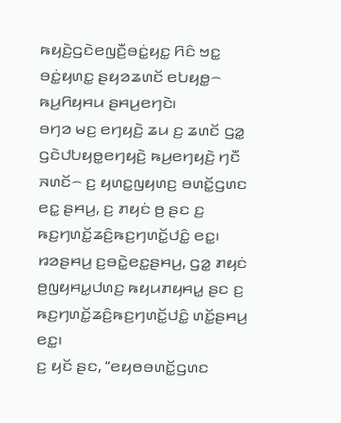ꤒꤟꤢꤧ꤬ꤞꤢꤧꤕꤜꤢꤪ꤬ꤋꤢꤦ꤭ꤟꤢ꤭ ꤖꤢꤨ ꤠꤢ꤭ ꤋꤢꤦ꤭ꤟꤛꤢ꤭ ꤔꤟꤤꤘꤛꤢꤩ ꤕꤝꤟꤥ꤭꤮ ꤒꤣ꤬ꤖꤟꤌꤣ ꤔꤌꤣ꤬ꤕꤚꤢꤧ꤯
ꤋꤚꤤ ꤗꤢ꤬ ꤕꤚꤟꤢꤧ꤬ ꤘꤣ ꤢ꤬ ꤘꤛꤢꤩ ꤞꤤ꤭ ꤞꤢꤧꤓꤝꤟꤥ꤭ꤕꤚꤟꤢꤧ꤬ ꤒꤣ꤬ꤕꤚꤟꤢꤧ꤬ ꤚꤢꤪ ꤏꤛꤢꤩ꤮ ꤢ꤬ ꤟꤛꤢ꤭ꤜꤟꤛꤢ꤬ ꤋꤛꤢꤩ꤭ꤞꤛꤢ ꤕꤢ꤭ ꤔꤌꤣ꤬, ꤢ꤬ ꤊꤟꤢꤦ ꤥ꤬ ꤔꤢ ꤢ꤬ ꤒꤢ꤬ꤚꤛꤢꤩ꤭ꤘꤢꤨ꤬ꤒꤢ꤬ꤚꤛꤢꤩ꤭ꤓꤢꤨ꤭ ꤕꤢ꤭꤯ ꤙꤤꤔꤌꤣ꤬ ꤢ꤬ꤋꤢꤧ꤭ꤕꤢ꤭ꤔꤌꤣ꤬, ꤞꤤ꤭ ꤊꤟꤢꤦ ꤥ꤬ꤜꤟꤌꤣ꤭ꤓꤛꤢ꤬ ꤒꤟꤣꤊꤟꤌꤣ꤭ ꤔꤢ ꤢ꤬ ꤒꤢ꤬ꤚꤛꤢꤩ꤭ꤘꤢꤨ꤬ꤒꤢ꤬ꤚꤛꤢꤩ꤭ꤓꤢꤨ꤭ ꤛꤢꤩ꤭ꤔꤌꤣ꤬ ꤕꤢ꤭꤯
ꤢ꤬ ꤟꤢꤩ ꤔꤢ, “ꤕꤟꤥꤋꤛꤢꤩ꤭ꤞꤛꤢ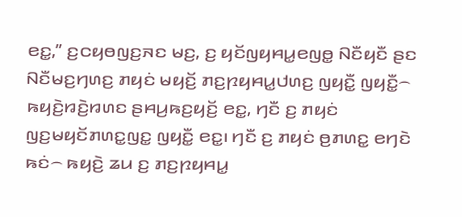ꤕꤢ꤭,” ꤢ꤬ꤍꤟꤥꤜꤢ꤬ꤏꤢ ꤗꤢ꤬, ꤢ꤬ ꤟꤢꤩꤜꤟꤌꤣ꤭ꤕꤜꤥ꤭ ꤡꤢꤪꤟꤢꤪ ꤔꤢ ꤡꤢꤪꤗꤢ꤬ꤚꤛꤢ꤬ ꤊꤟꤢꤦ ꤗꤟꤢꤩ꤬ ꤊꤢ꤬ꤐꤟꤌꤣ꤭ꤓꤛꤢ꤬ ꤜꤟꤢꤪ꤭ ꤜꤟꤢꤪ꤭꤮ ꤒꤟꤢꤧ꤬ꤙꤢꤧ꤬ꤙꤛꤢ ꤔꤌꤣ꤬ꤒꤢ꤬ꤟꤢꤩ꤬ ꤕꤢ꤭, ꤚꤢꤪ ꤢ꤬ ꤊꤟꤢꤦ ꤜꤢ꤬ꤗꤟꤢꤩꤊꤛꤢ꤭ꤜꤢ꤭ ꤜꤟꤢꤪ꤭ ꤕꤢ꤭꤯ ꤚꤢꤪ ꤢ꤬ ꤊꤟꤢꤦ ꤥ꤬ꤊꤛꤢ꤭ ꤕꤚꤢꤧ ꤒꤢꤦ꤮ ꤒꤟꤢꤧ꤬ ꤘꤣ ꤢ꤬ ꤊꤢ꤬ꤐꤟꤌꤣ꤭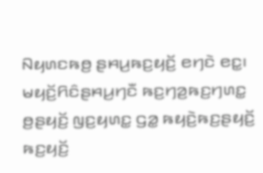ꤡꤟꤛꤢꤒꤥ꤬ ꤔꤌꤣ꤬ꤒꤢ꤬ꤟꤢꤩ꤬ ꤕꤚꤢꤧ ꤕꤢ꤭꤯
ꤗꤟꤢꤩ꤬ꤖꤢꤨꤔꤌꤣ꤬ꤚꤢꤪ ꤒꤢ꤬ꤚꤤ꤬ꤒꤢ꤬ꤚꤛꤢ꤭ ꤥ꤬ꤔꤟꤢꤩ꤬ ꤜꤢ꤬ꤟꤛꤢ꤭ ꤞꤤ꤭ ꤒꤟꤢꤧ꤬ꤒꤢ꤬ꤔꤟꤢꤩ꤬ ꤒꤢ꤬ꤟꤢꤩ꤬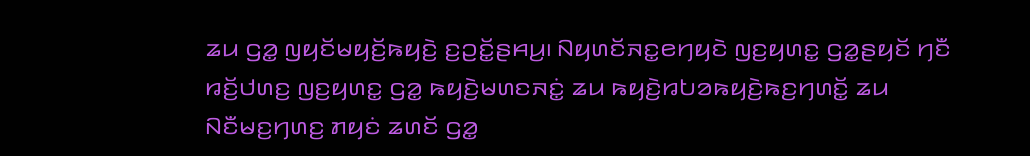ꤘꤣ ꤞꤤ꤭ ꤜꤟꤢꤩꤗꤟꤢꤩ꤬ꤒꤟꤢꤧ꤬ ꤢ꤬ꤑꤢꤩ꤭ꤔꤌꤣ꤬꤯ ꤡꤟꤛꤢꤩꤏꤢ꤭ꤕꤚꤟꤢꤧ ꤜꤢ꤬ꤟꤛꤢ꤭ ꤞꤤ꤭ꤔꤟꤢꤩ ꤚꤢꤪ ꤙꤢꤩ꤬ꤓꤛꤢ꤬ ꤜꤢ꤬ꤟꤛꤢ꤭ ꤞꤤ꤭ ꤒꤟꤢꤧ꤬ꤗꤛꤢꤏꤢꤦ꤭ ꤘꤣ ꤒꤟꤢꤧ꤬ꤙꤝꤤꤒꤟꤢꤧ꤬ꤒꤢ꤬ꤚꤛꤢꤩ꤭ ꤘꤣ ꤡꤢꤪꤗꤢ꤬ꤚꤛꤢ꤬ ꤊꤟꤢꤦ ꤘꤛꤢꤩ ꤞꤤ꤭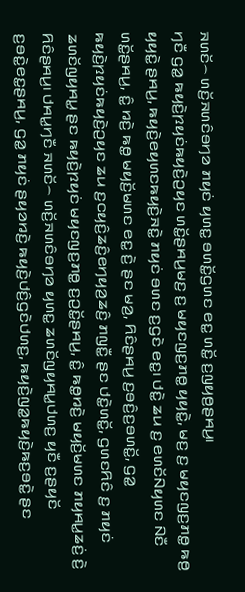ꤏꤛꤢꤩ꤮ ꤛꤢꤩ꤬ꤏꤛꤢꤨꤋꤚꤤ ꤊꤟꤢꤦ ꤟꤛꤢ꤭ ꤋꤛꤢꤩ꤭ꤞꤛꤢ ꤕꤢ꤭ ꤛꤢꤩ꤭ ꤢ꤬ꤜꤟꤥ꤬ꤔꤌꤣ꤬꤯
ꤚꤢꤪ ꤞꤤ꤭ ꤒꤟꤢꤧ꤬ꤐꤟꤢꤦꤒꤟꤢꤧ꤬ꤑꤟꤢ ꤛꤢꤩ꤭ꤔꤌꤣ꤬ꤗꤢ꤬ ꤢ꤬ ꤗꤟꤢꤜꤢ꤬ꤊꤥ꤭ ꤟꤟꤢꤧ꤭, ꤗꤢ꤬ ꤢ꤬ ꤗꤟꤢꤜꤢ꤬ꤊꤥ꤭ ꤒꤥ꤬ ꤟꤟꤢꤧ꤭ ꤔꤌꤣ꤬, ꤒꤟꤢꤧ꤬ꤕꤟꤛꤢꤒꤟꤢꤧ꤬ꤏꤢꤧ꤭ ꤊꤟꤢꤦ ꤋꤛꤢ ꤢ꤬ꤞꤢꤧ ꤕꤢ꤭꤯ ꤓꤢꤧ꤭ ꤘꤣ ꤢ꤬ ꤕꤛꤢꤩꤡꤟꤛꤢ ꤡꤢꤪ ꤛꤢꤩ꤭ꤔꤌꤣ꤬, ꤢꤨ꤭ ꤙꤢꤧ꤬ ꤒꤥ꤭ ꤗꤟꤢꤩ꤬ꤗꤛꤢ ꤕꤢ꤭ ꤢꤧ꤬ ꤔꤢ ꤗꤤ꤬, ꤖꤢꤨꤔꤌꤣ꤬ ꤢ꤬ꤋꤢꤨ꤬ꤢ꤬ꤋꤛꤢꤩ꤭, ꤞꤤ꤭ ꤒꤟꤢꤧ꤬ꤐꤟꤢꤦꤒꤟꤢꤧ꤬ꤑꤟꤢ ꤘꤣ ꤢ꤬ꤍꤟꤢꤨ꤬ꤘꤢꤨ꤬ꤕꤚꤟꤤ꤬ꤘꤢꤨ꤬ ꤊꤜꤢꤪ꤭ ꤔꤢ ꤓꤢꤧ꤭ꤛꤢꤩ꤭, ꤞꤛꤢꤖꤢꤨ ꤢ꤬ ꤊꤟꤢꤦ ꤘꤛꤢꤩꤜꤟꤌꤣ꤭ ꤔꤢ ꤒꤟꤢꤧ꤬ꤐꤟꤢꤦ ꤗꤟꤢꤜꤢ꤬ꤊꤥ꤭ ꤢ꤬ꤑꤢꤩ꤭ꤔꤌꤣ꤬, ꤢꤨ꤭ ꤒꤥ꤭ꤙꤢꤧ꤬ ꤗꤟꤢꤩ꤬ꤗꤛꤢ ꤊꤟꤌꤣ꤭ꤘꤢꤦ꤬ ꤢꤧ꤬ ꤖꤢꤨꤔꤌꤣ꤬꤯ ꤓꤌꤣ꤭ꤚꤢꤪ ꤏꤛꤢꤩ꤮ ꤛꤢꤩ꤬ꤏꤛꤢꤨꤋꤚꤤ ꤟꤛꤢ꤭ ꤘꤛꤢꤩꤜꤟꤌꤣ꤭ꤓꤛꤢ꤬ ꤟꤢꤪ ꤢ꤬ꤔꤟꤢꤩ ꤢ꤬ꤋꤢꤧ꤭ꤕꤢ꤭ꤔꤌꤣ꤬, ꤞꤤ꤭ ꤊꤟꤢꤦ ꤔꤟꤤꤙꤢꤧ꤬ ꤒꤟꤢꤧ꤬ꤓꤢꤨ꤬ꤞꤢꤧꤓꤛꤢ꤬, ꤒꤟꤢꤧ꤬ꤜꤤ꤭ꤒꤟꤢꤧ꤬ꤒꤢ꤬ꤋꤢꤧ꤭ ꤔꤢ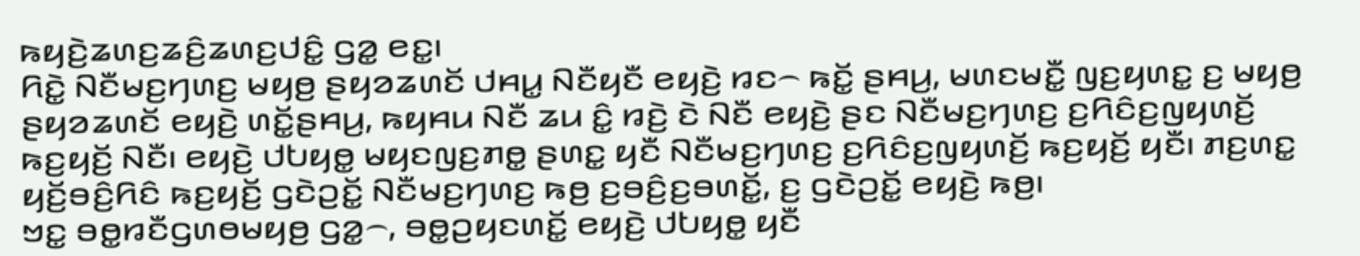ꤒꤟꤢꤧ꤬ꤘꤛꤢ꤬ꤘꤢꤨ꤬ꤘꤛꤢ꤬ꤓꤢꤨ꤭ ꤞꤤ꤭ ꤕꤢ꤭꤯
ꤖꤢꤧ꤭ ꤡꤢꤪꤗꤢ꤬ꤚꤛꤢ꤬ ꤗꤟꤥ꤬ ꤔꤟꤤꤘꤛꤢꤩ ꤓꤌꤣ꤭ ꤡꤢꤪꤟꤢꤪ ꤕꤟꤢꤧ꤬ ꤙꤢ꤮ ꤒꤢꤩ꤭ ꤔꤌꤣ꤬, ꤗꤛꤢꤗꤢꤪ꤭ ꤜꤢ꤬ꤟꤛꤢ꤭ ꤢ꤬ ꤗꤟꤥ꤬ ꤔꤟꤤꤘꤛꤢꤩ ꤕꤟꤢꤧ꤬ ꤛꤢꤩ꤭ꤔꤌꤣ꤬, ꤒꤟꤌꤣ ꤡꤢꤪ ꤘꤣ ꤢꤨ꤭ ꤙꤢꤧ꤬ ꤢꤧ ꤡꤢꤪ ꤕꤟꤢꤧ꤬ ꤔꤢ ꤡꤢꤪꤗꤢ꤬ꤚꤛꤢ꤬ ꤢ꤬ꤖꤢꤨꤢ꤬ꤜꤟꤛꤢꤩ꤬ ꤒꤢ꤬ꤟꤢꤩ꤬ ꤡꤢꤪ꤯ ꤕꤟꤢꤧ꤬ ꤓꤝꤟꤥ꤭ ꤗꤟꤢꤜꤢ꤬ꤊꤥ꤭ ꤔꤛꤢ꤭ ꤟꤢꤪ ꤡꤢꤪꤗꤢ꤬ꤚꤛꤢ꤬ ꤢ꤬ꤖꤢꤨꤢ꤬ꤜꤟꤛꤢꤩ꤬ ꤒꤢ꤬ꤟꤢꤩ꤬ ꤟꤢꤪ꤯ ꤊꤢ꤬ꤛꤢ꤭ ꤟꤢꤩ꤬ꤋꤢꤨ꤬ꤖꤢꤨ ꤒꤢ꤬ꤟꤢꤩ꤬ ꤞꤢꤧꤑꤢꤩ꤭ ꤡꤢꤪꤗꤢ꤬ꤚꤛꤢ꤬ ꤒꤥ꤬ ꤢ꤬ꤋꤢꤨ꤬ꤢ꤬ꤋꤛꤢꤩ꤭, ꤢ꤬ ꤞꤢꤧꤑꤢꤩ꤭ ꤕꤟꤢꤧ꤬ ꤒꤥ꤬꤯
ꤠꤢ꤭ ꤋꤥ꤭ꤙꤢꤪꤞꤛꤥꤗꤟꤥ꤬ ꤞꤤ꤭꤮, ꤋꤥ꤭ꤑꤟꤢꤛꤢꤩ꤭ ꤕꤟꤢꤧ꤬ ꤓꤝꤟꤥ꤭ ꤟꤢꤪ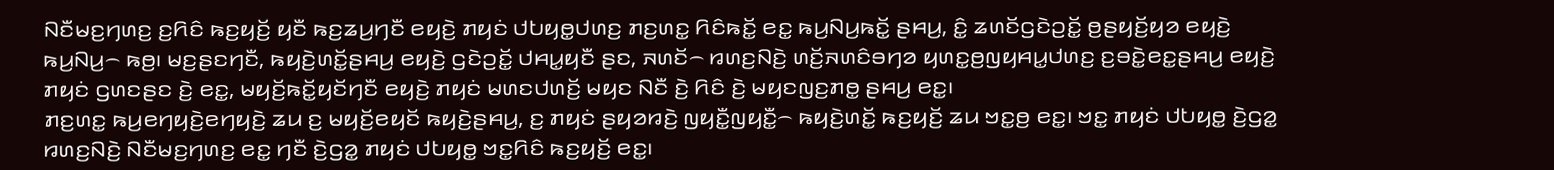ꤡꤢꤪꤗꤢ꤬ꤚꤛꤢ꤬ ꤢ꤬ꤖꤢꤨ ꤒꤢ꤬ꤟꤢꤩ꤬ ꤟꤢꤪ ꤒꤢ꤬ꤘꤣ꤬ꤚꤢꤪ ꤕꤟꤢꤧ꤬ ꤊꤟꤢꤦ ꤓꤝꤟꤥ꤭ꤓꤛꤢ꤬ ꤊꤢ꤬ꤛꤢ꤭ ꤖꤢꤨꤒꤢꤩ꤭ ꤕꤢ꤭ ꤒꤣ꤬ꤡꤣ꤬ꤒꤢꤩ꤭ ꤔꤌꤣ꤬, ꤢꤨ꤭ ꤘꤛꤢꤩꤞꤢꤧꤑꤢꤩ꤭ ꤥ꤬ꤔꤟꤢꤩ꤬ꤟꤤ ꤕꤟꤢꤧ꤬ ꤒꤣ꤬ꤡꤣ꤬꤮ ꤒꤥ꤬꤯ ꤗꤢ꤬ꤔꤢꤚꤢꤪ, ꤒꤟꤢꤧ꤬ꤛꤢꤩ꤭ꤔꤌꤣ꤬ ꤕꤟꤢꤧ꤬ ꤞꤢꤧꤑꤢꤩ꤭ ꤓꤌꤣ꤭ꤟꤢꤪ ꤔꤢ, ꤏꤛꤢꤩ꤮ ꤙꤛꤢ꤬ꤡꤢꤧ꤬ ꤛꤢꤩ꤬ꤏꤛꤢꤨꤋꤚꤤ ꤟꤛꤢ꤭ꤥ꤬ꤜꤟꤌꤣ꤭ꤓꤛꤢ꤬ ꤢ꤬ꤋꤢꤧ꤭ꤕꤢ꤭ꤔꤌꤣ꤬ ꤕꤟꤢꤧ꤬ ꤊꤟꤢꤦ ꤞꤛꤢꤔꤢ ꤢꤧ꤬ ꤕꤢ꤭, ꤗꤟꤢꤩ꤬ꤒꤢꤩ꤭ꤟꤢꤩꤚꤢꤪ ꤕꤟꤢꤧ꤬ ꤊꤟꤢꤦ ꤗꤛꤢꤓꤛꤢꤩ꤬ ꤗꤟꤢ ꤡꤢꤪ ꤢꤧ꤬ ꤖꤢꤨ ꤢꤧ꤬ ꤗꤟꤢꤜꤢ꤬ꤊꤥ꤭ ꤔꤌꤣ꤬ ꤕꤢ꤭꤯
ꤊꤢ꤬ꤛꤢ꤭ ꤒꤣ꤬ꤕꤚꤟꤢꤧ꤬ꤕꤚꤟꤢꤧ꤬ ꤘꤣ ꤢ꤬ ꤗꤟꤢꤩ꤬ꤕꤟꤢꤩ ꤒꤟꤢꤧ꤬ꤔꤌꤣ꤬, ꤢ꤬ ꤊꤟꤢꤦ ꤔꤟꤤꤙꤢꤧ꤬ ꤜꤟꤢꤪ꤭ꤜꤟꤢꤪ꤭꤮ ꤒꤟꤢꤧ꤬ꤛꤢꤩ꤭ ꤒꤢ꤬ꤟꤢꤩ꤬ ꤘꤣ ꤠꤢ꤭ꤥ꤬ ꤕꤢ꤭꤯ ꤠꤢ꤭ ꤊꤟꤢꤦ ꤓꤝꤟꤥ꤭ ꤢꤧ꤬ꤞꤤ꤭ ꤙꤛꤢ꤬ꤡꤢꤧ꤬ ꤡꤢꤪꤗꤢ꤬ꤚꤛꤢ꤬ ꤕꤢ꤭ ꤚꤢꤪ ꤢꤧ꤬ꤞꤤ꤭ ꤊꤟꤢꤦ ꤓꤝꤟꤥ꤭ ꤠꤢ꤭ꤖꤢꤨ ꤒꤢ꤬ꤟꤢꤩ꤬ ꤕꤢ꤭꤯